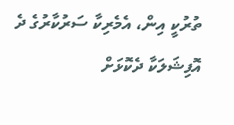ތުރުކީ އިން، އެމެރިކާ ސަރުކާރުގެ ދެ އޮފިޝަލަކާ ދެކޮޅަށް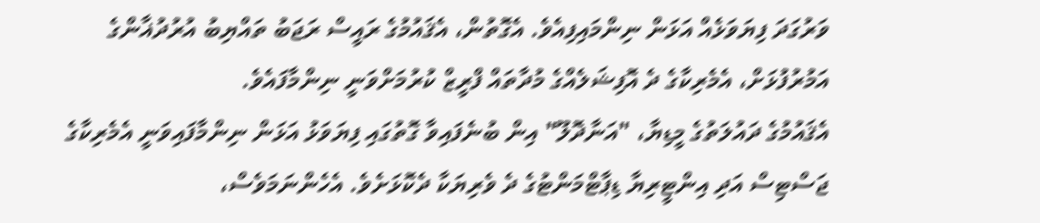ވަރުގަދަ ފިޔަވަޅެއް އަޅަން ނިންމައިފިއެވެ. އެގޮތުން، އެޤައުމުގެ ރައީސް ރަޖަބު ތައްޔިބު އުރުދުޣާންގެ އަމުރުފުޅަށް، އެމެރިކާގެ ދެ އޮފިޝަލެއްގެ މުދާތައް ފްރީޒް ކުރުމަށްވަނީ ނިންމާފައެވެ.
އެޤައުމުގެ ދައުލަތުގެ މީޑިޔާ، "އަނާދޮލޫ" އިން ބުނެފައިވާ ގޮތުގައި ފިޔަވަޅު އަޅަން ނިންމާފައިވަނީ އެމެރިކާގެ ޖަސްޓިސް އަދި އިންޓީރިޔާ ޑިޕާޓްމަންޓުގެ ދެ ވެރިޔަކާ ދެކޮޅަށެވެ. އެހެންނަމަވެސް،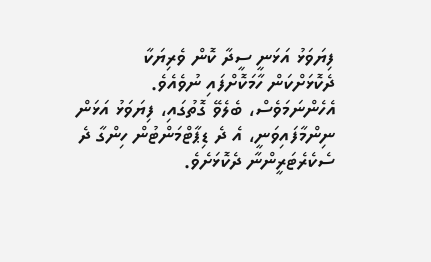ފިޔަވަޅު އަޅަނީ ސީދާ ކޮން ވެރިޔަކާ ދެކޮޅަށްކަން ހާމަކޮށްފައި ނުވެއެވެ. އެހެންނަމަވެސް، ބެލެވޭ ގޮތުގައި، ފިޔަވަޅު އަޅަން ނިންމާފައިވަނީ، އެ ދެ ޑިޕާޓްމަންޓުން ހިންގާ ދެ ސެކެރެޓަރީންނާ ދެކޮޅަށެވެ.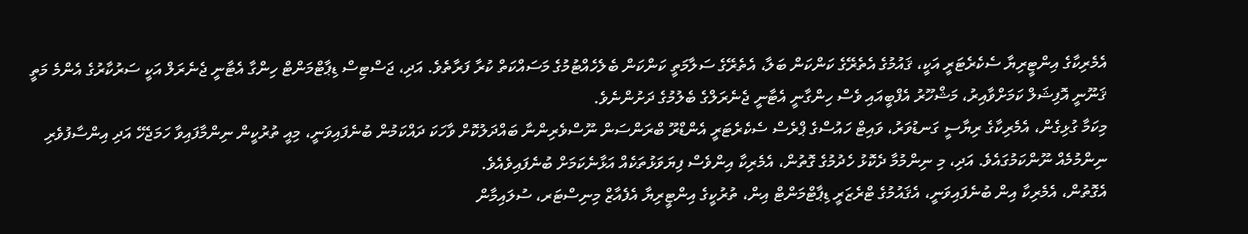އެމެރިކާގެ އިންޓީރިޔާ ސެކެރެޓަރީ އަކީ، ޤައުމުގެ އެތެރޭގެ ކަންކަން ބަލާ، އެތެރޭގެ ސަލާމަތީ ކަންކަން ބެލެހެއްޓުމުގެ މަސައްކަތް ކުރާ ފަރާތެވެ. އަދި، ޖަސްޓިސް ޑިޕާޓްމަންޓް ހިންގާ އެޓާނީ ޖެނެރަލް އަކީ ސަރުކާރުގެ އެންމެ މަތީ ޤަނޫނީ އޮފިޝަލް ކަމަށްވާއިރު، މަޝްހޫރު އެފްބީއައި ވެސް ހިންގާނީ އެޓާނީ ޖެނެރަލްގެ ބެލުމުގެ ދަށުންނެވެ.
މިކަމާ ގުޅިގެން، އެމެރިކާގެ ރިޔާސީ ގަނޑުވަރު، ވައިޓް ހައުސްގެ ޕްރެސް ސެކެރެޓަރީ އެންޑްރޫ ބްރަންސަން ނޫސްވެރިންނާ ބައްދަލުކޮށް ވާހަކަ ދައްކަމުން ބުނެފައިވަނީ، މިއީ ތުރުކީން ނިންމާފައިވާ ހަމަޖެހޭ އަދި އިންސާފުވެރި ނިންމުމެއް ނޫންކަމުގައެވެ. އަދި، މި ނިންމުމާ ދެކޮޅު ހެދުމުގެ ގޮތުން، އެމެރިކާ އިންވެސް ފިޔަވަޅުތަކެއް އަޅާނެކަމަށް ބުނެފައިވެއެވެ.
އެގޮތުން، އެމެރިކާ އިން ބުނެފައިވަނީ، އެޤައުމުގެ ޓްރެޒަރީ ޑިޕާޓްމަންޓް އިން، ތުރުކީގެ އިންޓީރިޔާ އެފެއާޒް މިނިސްޓަރ، ސުލައިމާން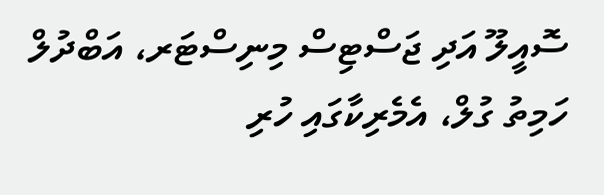ސޮއީލޫ އަދި ޖަސްޓިސް މިނިސްޓަރ، އަބްދުލް ހަމިތު ގުލް، އެމެރިކާގައި ހުރި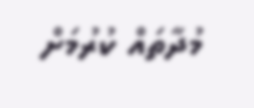މުދާތައް ކުރުމަށް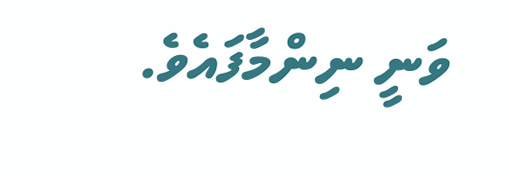ވަނީ ނިންމާފައެވެ.